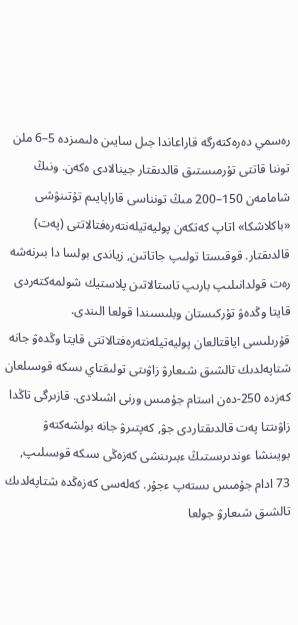رەسمي دەرەكتەرگە قاراعاندا جىل سايىن ەلىمىزدە 5–6 ملن توننا قاتتى تۇرمىستىق قالدىقتار جينالادى ەكەن. ونىڭ شامامەن 150–200 مىڭ تونناسى قاراپايىم تۇتىنۋشى «باكلاشكا» اتاپ كەتكەن پوليەتيلەنتەرەفتالاتتى (پەت) قالدىقتار. قوقىستا تولىپ جاتاتىن, زياندى بولسا دا بىرنەشە رەت قولدانىلىپ بارىپ تاستالاتىن پلاستيك شولمەكتەردى قايتا وڭدەۋ تۇركىستان وبلىسىندا قولعا الىندى.
قۇرىلىسى اياقتالعان پوليەتيلەنتەرەفتالاتتى قايتا وڭدەۋ جانە شتاپەلدىك تالشىق شىعارۋ زاۋىتى تولىقتاي ىسكە قوسىلعان كەزدە 250-دەن استام جۇمىس ورنى اشىلادى. قازىرگى تاڭدا زاۋىتتا پەت قالدىقتاردى جۋ, كەپتىرۋ جانە بولشەكتەۋ بويىنشا ءوندىرىستىڭ ءبىرىنشى كەزەڭى ىسكە قوسىلىپ, 73 ادام جۇمىس ىستەپ ءجۇر. كەلەسى كەزەڭدە شتاپەلدىك تالشىق شىعارۋ جولعا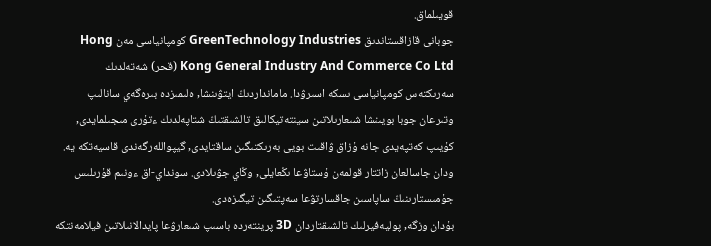قويىلماق.
جوبانى قازاقستاندىق GreenTechnology Industries كومپانياسى مەن Hong Kong General Industry And Commerce Co Ltd (قحر) شەتەلدىك سەرىكتەس كومپانياسى ىسكە اسىرۋدا. مامانداردىڭ ايتۋىنشا, ەلىمىزدە بىرەگەي سانالىپ وتىرعان جوبا بويىنشا شىعارىلاتىن سينتەتيكالىق تالشىقتىڭ شتاپەلدىك ءتۇرى مىجىلمايدى, كۇيىپ كەتپەيدى جانە ۇزاق ۋاقىت بويى بەرىكتىگىن ساقتايدى, گيپواللەرگەندى قاسيەتكە يە. ودان جاسالعان زاتتار قولمەن ۇستاۋعا ىڭعايلى, وڭاي جۋىلادى. سونداي-اق ءونىم قۇرىلىس جۇمىستارىنىڭ ساپاسىن جاقسارتۋعا سەپتىگىن تيگىزەدى.
بۇدان وزگە, پوليەفيرلىك تالشىقتاردان 3D پرينتەردە باسىپ شىعارۋعا پايدالانىلاتىن فيلامەنتكە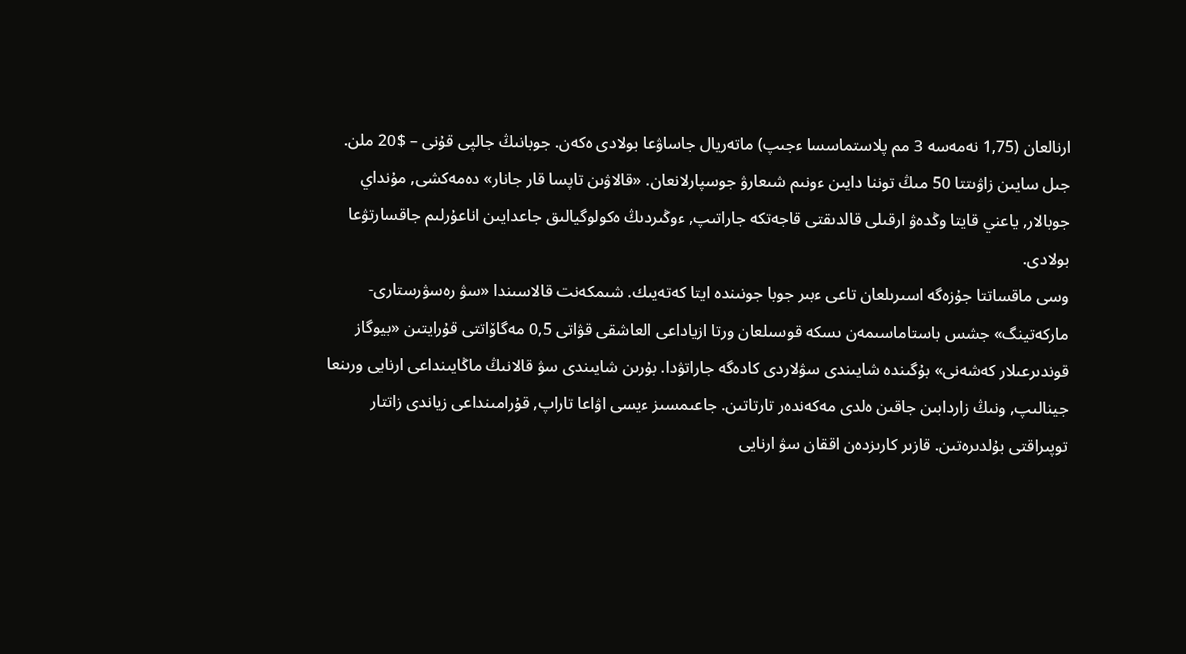ارنالعان (1,75 نەمەسە 3 مم پلاستماسسا ءجىپ) ماتەريال جاساۋعا بولادى ەكەن. جوبانىڭ جالپى قۇنى – $20 ملن. جىل سايىن زاۋىتتا 50 مىڭ توننا دايىن ءونىم شىعارۋ جوسپارلانعان. «قالاۋىن تاپسا قار جانار» دەمەكشى, مۇنداي جوبالار, ياعني قايتا وڭدەۋ ارقىلى قالدىقتى قاجەتكە جاراتىپ, ءوڭىردىڭ ەكولوگيالىق جاعدايىن اناعۇرلىم جاقسارتۋعا بولادى.
وسى ماقساتتا جۇزەگە اسىرىلعان تاعى ءبىر جوبا جونىندە ايتا كەتەيىك. شىمكەنت قالاسىندا «سۋ رەسۋرستارى-ماركەتينگ» جشس باستاماسىمەن ىسكە قوسىلعان ورتا ازياداعى العاشقى قۋاتى 0,5 مەگاۆاتتى قۇرايتىن «بيوگاز قوندىرعىلار كەشەنى» بۇگىندە شايىندى سۋلاردى كادەگە جاراتۋدا. بۇرىن شايىندى سۋ قالانىڭ ماڭايىنداعى ارنايى ورىنعا جينالىپ, ونىڭ زاردابىن جاقىن ەلدى مەكەندەر تارتاتىن. جاعىمسىز ءيسى اۋاعا تاراپ, قۇرامىنداعى زياندى زاتتار توپىراقتى بۇلدىرەتىن. قازىر كارىزدەن اققان سۋ ارنايى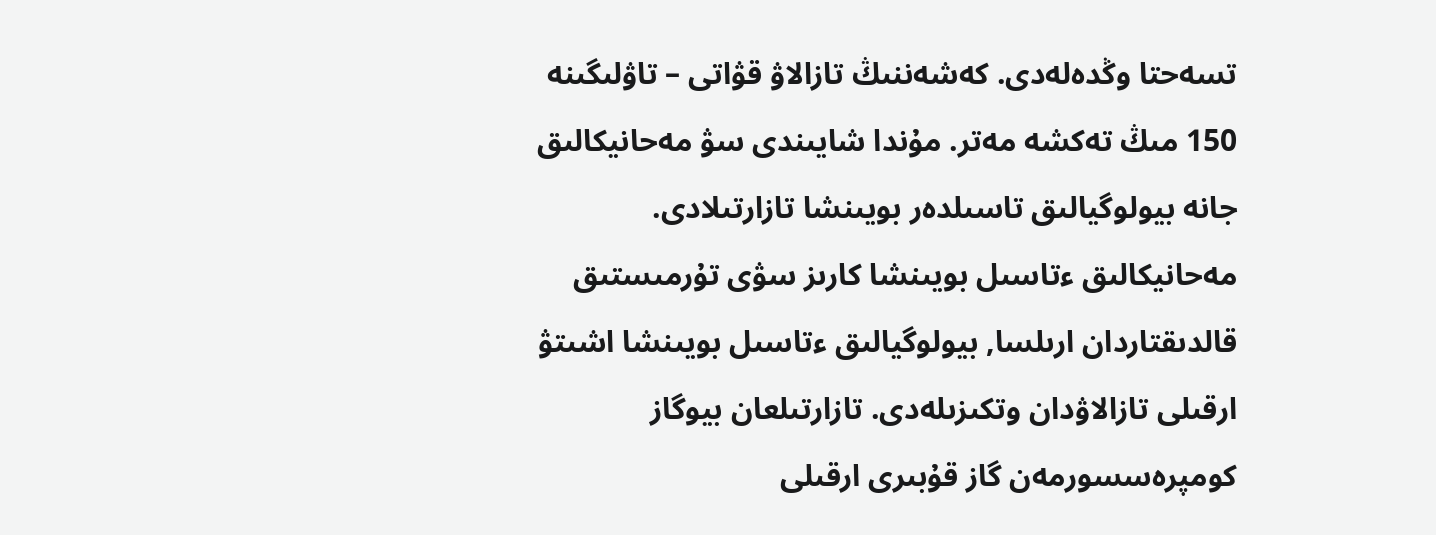تسەحتا وڭدەلەدى. كەشەننىڭ تازالاۋ قۋاتى – تاۋلىگىنە 150 مىڭ تەكشە مەتر. مۇندا شايىندى سۋ مەحانيكالىق جانە بيولوگيالىق تاسىلدەر بويىنشا تازارتىلادى. مەحانيكالىق ءتاسىل بويىنشا كارىز سۋى تۇرمىستىق قالدىقتاردان ارىلسا, بيولوگيالىق ءتاسىل بويىنشا اشىتۋ ارقىلى تازالاۋدان وتكىزىلەدى. تازارتىلعان بيوگاز كومپرەسسورمەن گاز قۇبىرى ارقىلى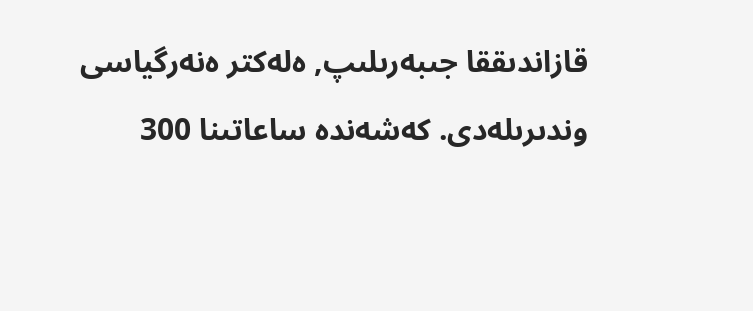قازاندىققا جىبەرىلىپ, ەلەكتر ەنەرگياسى وندىرىلەدى. كەشەندە ساعاتىنا 300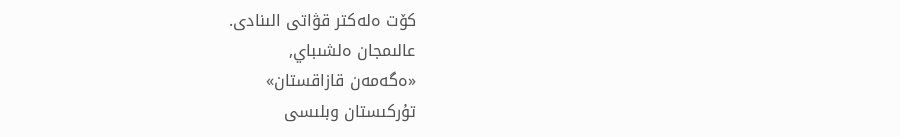كۆت ەلەكتر قۋاتى الىنادى.
عالىمجان ەلشىباي,
«ەگەمەن قازاقستان»
تۇركىستان وبلىسى